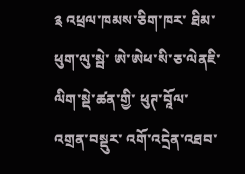༉ འཕྲལ་ཁམས་ཅིག་ཁར་ ཐིམ་ཕུག་ལུ་སྦེ་ ཨེ་ཨེཕ་སི་ཅ་ལེནཇི་ལིག་སྡེ་ཚན་གྱི་ ཕུཊ་བཱོལ་འགྲན་བསྡུར་ འགོ་འདྲེན་འཐབ་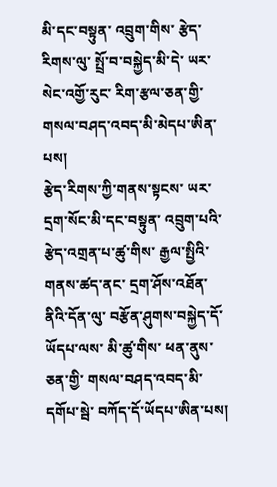མི་དང་བསྟུན་ འབྲུག་གིས་ རྩེད་རིགས་ལུ་ སྤྲོ་བ་བསྐྱེད་མི་དེ་ ཡར་སེང་འགྱོ་རུང་ རིག་རྩལ་ཅན་གྱི་ གསལ་བཤད་འབད་མི་མེདཔ་ཨིན་པས།
རྩེད་རིགས་ཀྱི་གནས་སྟངས་ ཡར་དྲག་སོང་མི་དང་བསྟུན་ འབྲུག་པའི་རྩེད་འགྲན་པ་ཚུ་གིས་ རྒྱལ་སྤྱིའི་གནས་ཚད་ནང་ དྲག་ཤོས་འཐོན་ནིའི་དོན་ལུ་ བརྩོན་ཤུགས་བསྐྱེད་དོ་ཡོདཔ་ལས་ མི་ཚུ་གིས་ ཕན་ནུས་ཅན་གྱི་ གསལ་བཤད་འབད་མི་དགོཔ་སྦེ་ བཀོད་དོ་ཡོདཔ་ཨིན་པས།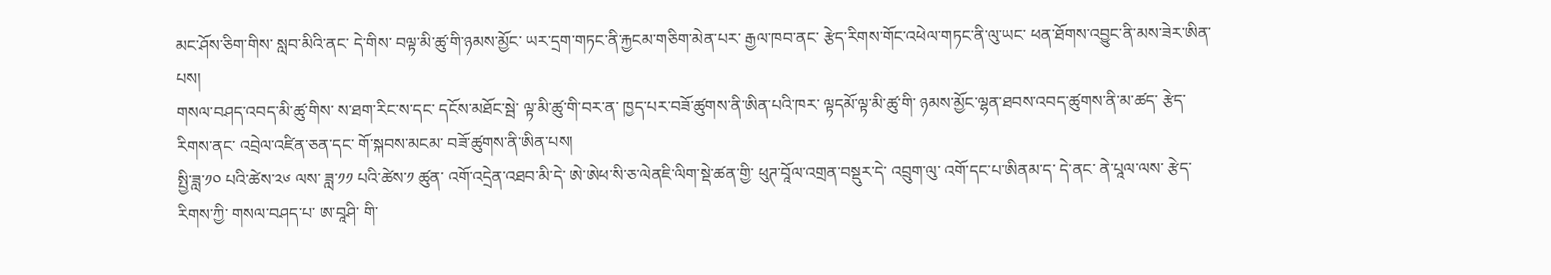མང་ཤོས་ཅིག་གིས་ སླབ་མིའི་ནང་ དེ་གིས་ བལྟ་མི་ཚུ་གི་ཉམས་མྱོང་ ཡར་དྲག་གཏང་ནི་རྐྱངམ་གཅིག་མེན་པར་ རྒྱལ་ཁབ་ནང་ རྩེད་རིགས་གོང་འཕེལ་གཏང་ནི་ལུ་ཡང་ ཕན་ཐོགས་འབྱུང་ནི་མས་ཟེར་ཨིན་པས།
གསལ་བཤད་འབད་མི་ཚུ་གིས་ ས་ཐག་རིང་ས་དང་ དངོས་མཐོང་སྦེ་ ལྟ་མི་ཚུ་གི་བར་ན་ ཁྱད་པར་བཟོ་ཚུགས་ནི་ཨིན་པའི་ཁར་ ལྟདམོ་ལྟ་མི་ཚུ་གི་ ཉམས་མྱོང་ལྷན་ཐབས་འབད་ཚུགས་ནི་མ་ཚད་ རྩེད་རིགས་ནང་ འབྲེལ་འཛིན་ཅན་དང་ གོ་སྐབས་མངམ་ བཟོ་ཚུགས་ནི་ཨིན་པས།
སྤྱི་ཟླ་༡༠ པའི་ཚེས་༢༦ ལས་ ཟླ་༡༡ པའི་ཚེས་༡ ཚུན་ འགོ་འདྲེན་འཐབ་མི་དེ་ ཨེ་ཨེཕ་སི་ཅ་ལེནཇི་ལིག་སྡེ་ཚན་གྱི་ ཕུཊ་བཱོལ་འགྲན་བསྡུར་དེ་ འབྲུག་ལུ་ འགོ་དང་པ་ཨིནམ་ད་ དེ་ནང་ ནེ་པཱལ་ལས་ རྩེད་རིགས་ཀྱི་ གསལ་བཤད་པ་ ཨ་བཱཤི་ གི་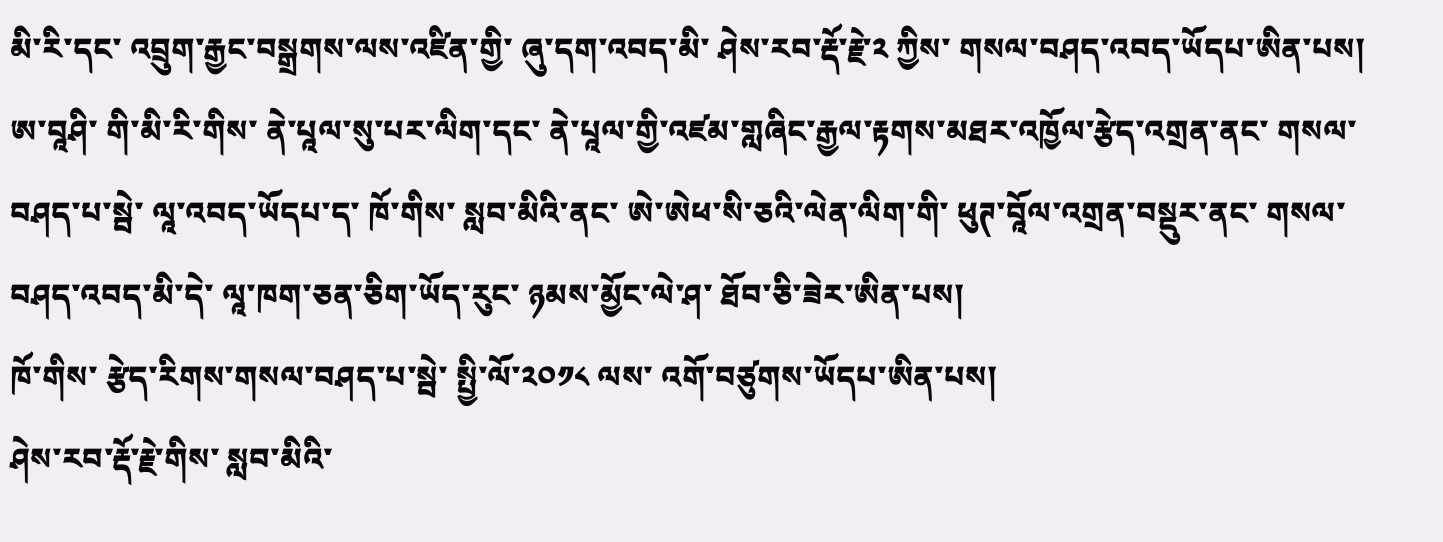མི་རི་དང་ འབྲུག་རྒྱང་བསྒྲགས་ལས་འཛིན་གྱི་ ཞུ་དག་འབད་མི་ ཤེས་རབ་རྡོ་རྗེ་༢ ཀྱིས་ གསལ་བཤད་འབད་ཡོདཔ་ཨིན་པས།
ཨ་བཱཤི་ གི་མི་རི་གིས་ ནེ་པཱལ་སུ་པར་ལིག་དང་ ནེ་པཱལ་གྱི་འཛམ་གླཞིང་རྒྱལ་རྟགས་མཐར་འཁྱོལ་རྩེད་འགྲན་ནང་ གསལ་བཤད་པ་སྦེ་ ལཱ་འབད་ཡོདཔ་ད་ ཁོ་གིས་ སླབ་མིའི་ནང་ ཨེ་ཨེཕ་སི་ཅའི་ལེན་ལིག་གི་ ཕུཊ་བཱོལ་འགྲན་བསྡུར་ནང་ གསལ་བཤད་འབད་མི་དེ་ ལཱ་ཁག་ཅན་ཅིག་ཡོད་རུང་ ཉམས་མྱོང་ལེ་ཤ་ ཐོབ་ཅི་ཟེར་ཨིན་པས།
ཁོ་གིས་ རྩེད་རིགས་གསལ་བཤད་པ་སྦེ་ སྤྱི་ལོ་༢༠༡༨ ལས་ འགོ་བཙུགས་ཡོདཔ་ཨིན་པས།
ཤེས་རབ་རྡོ་རྗེ་གིས་ སླབ་མིའི་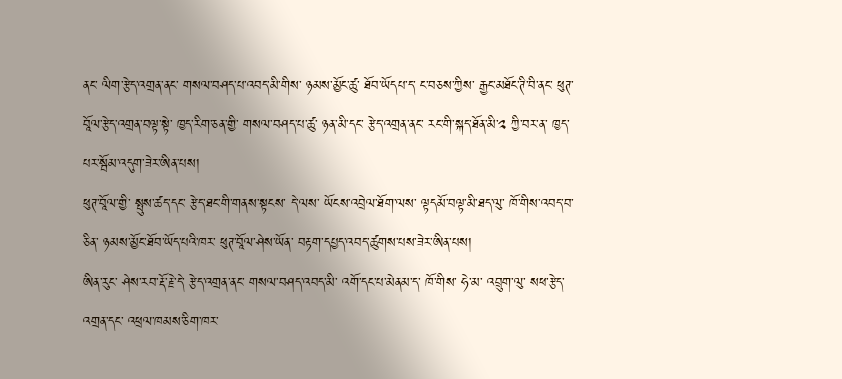ནང་ ལིག་རྩེད་འགྲན་ནང་ གསལ་བཤད་པ་འབད་མི་གིས་ ཉམས་མྱོང་ཚུ་ ཐོབ་ཡོདཔ་ད་ ང་བཅས་ཀྱིས་ རྒྱང་མཐོང་ཊི་བི་ནང་ ཕུཊ་བཱོལ་རྩེད་འགྲན་བལྟ་སྟེ་ ཁྱད་རིག་ཅན་གྱི་ གསལ་བཤད་པ་ཚུ་ ཉན་མི་དང་ རྩེད་འགྲན་ནང་ རང་གི་སྐད་ཐོན་མི་༢ ཀྱི་བར་ན་ ཁྱད་པར་སྦོམ་འདུག་ཟེར་ཨིན་པས།
ཕུཊ་བཱོལ་གྱི་ སྤུས་ཚད་དང་ རྩེད་ཐང་གི་གནས་སྟངས་ དེ་ལས་ ཡོངས་འབྲེལ་ཐོག་ལས་ ལྟདམོ་བལྟ་མི་ཐད་ལུ་ ཁོ་གིས་འབད་བ་ཅིན་ ཉམས་མྱོང་ཐོབ་ཡོད་པའི་ཁར་ ཕུཊ་བཱོལ་ཤེས་ཡོན་ བརྟག་དཔྱད་འབད་ཚུགས་པས་ཟེར་ཨིན་པས།
ཨིན་རུང་ ཤེས་རབ་རྡོ་རྗེ་དེ་ རྩེད་འགྲན་ནང་ གསལ་བཤད་འབད་མི་ འགོ་དང་པ་མེནམ་ད་ ཁོ་གིས་ ཧེ་མ་ འབྲུག་ལུ་ སཕ་རྩེད་འགྲན་དང་ འཕྲལ་ཁམས་ཅིག་ཁར་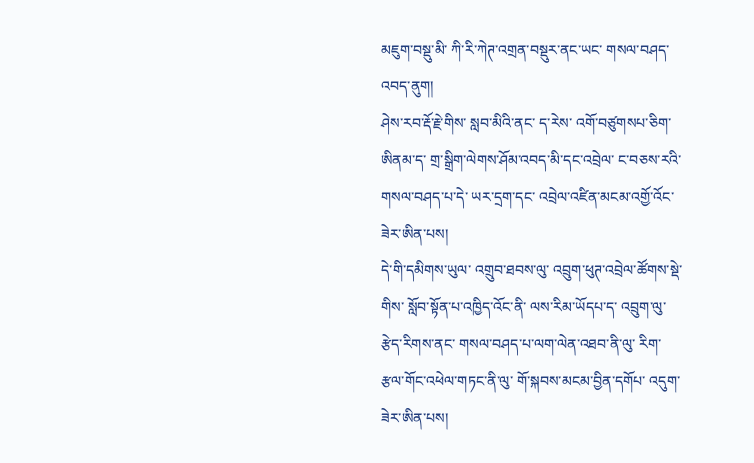མཇུག་བསྡུ་མི་ ཀི་རི་ཀེཊ་འགྲན་བསྡུར་ནང་ཡང་ གསལ་བཤད་འབད་ནུག།
ཤེས་རབ་རྡོ་རྗེ་གིས་ སླབ་མིའི་ནང་ ད་རེས་ འགོ་བཙུགསཔ་ཅིག་ཨིནམ་ད་ གྲ་སྒྲིག་ལེགས་ཤོམ་འབད་མི་དང་འབྲེལ་ ང་བཅས་རའི་ གསལ་བཤད་པ་དེ་ ཡར་དྲག་དང་ འབྲེལ་འཛིན་མངམ་འགྱོ་འོང་ཟེར་ཨིན་པས།
དེ་གི་དམིགས་ཡུལ་ འགྲུབ་ཐབས་ལུ་ འབྲུག་ཕུཊ་འབྲེལ་ཚོགས་སྡེ་གིས་ སློབ་སྟོན་པ་འཁྱིད་འོང་ནི་ ལས་རིམ་ཡོདཔ་ད་ འབྲུག་ལུ་ རྩེད་རིགས་ནང་ གསལ་བཤད་པ་ལག་ལེན་འཐབ་ནི་ལུ་ རིག་རྩལ་གོང་འཕེལ་གཏང་ནི་ལུ་ གོ་སྐབས་མངམ་བྱིན་དགོཔ་ འདུག་ཟེར་ཨིན་པས།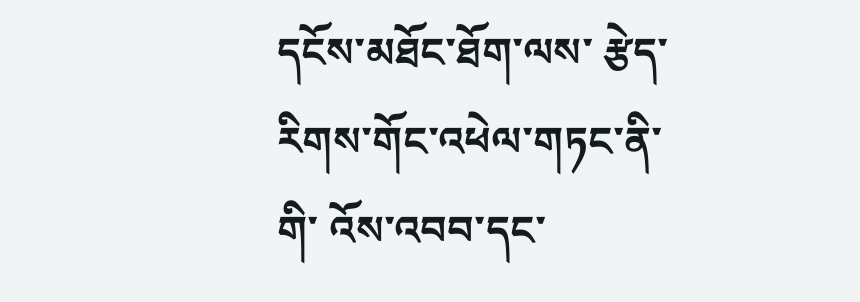དངོས་མཐོང་ཐོག་ལས་ རྩེད་རིགས་གོང་འཕེལ་གཏང་ནི་གི་ འོས་འབབ་དང་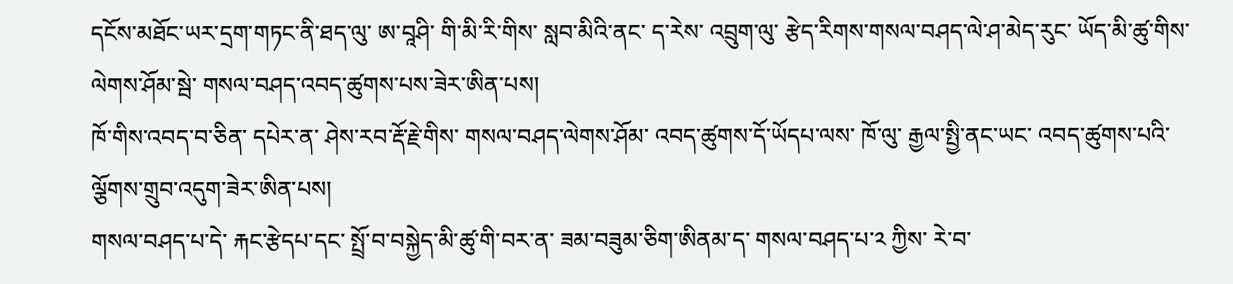དངོས་མཐོང་ཡར་དྲག་གཏང་ནི་ཐད་ལུ་ ཨ་བཱཤི་ གི་མི་རི་གིས་ སླབ་མིའི་ནང་ ད་རེས་ འབྲུག་ལུ་ རྩེད་རིགས་གསལ་བཤད་ལེ་ཤ་མེད་རུང་ ཡོད་མི་ཚུ་གིས་ ལེགས་ཤོམ་སྦེ་ གསལ་བཤད་འབད་ཚུགས་པས་ཟེར་ཨིན་པས།
ཁོ་གིས་འབད་བ་ཅིན་ དཔེར་ན་ ཤེས་རབ་རྡོ་རྗེ་གིས་ གསལ་བཤད་ལེགས་ཤོམ་ འབད་ཚུགས་དོ་ཡོདཔ་ལས་ ཁོ་ལུ་ རྒྱལ་སྤྱི་ནང་ཡང་ འབད་ཚུགས་པའི་ ལྕོགས་གྲུབ་འདུག་ཟེར་ཨིན་པས།
གསལ་བཤད་པ་དེ་ རྐང་རྩེདཔ་དང་ སྤྲོ་བ་བསྐྱེད་མི་ཚུ་གི་བར་ན་ ཟམ་བཟུམ་ཅིག་ཨིནམ་ད་ གསལ་བཤད་པ་༢ ཀྱིས་ རེ་བ་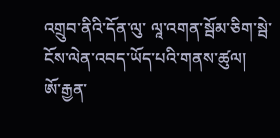འགྲུབ་ནིའི་དོན་ལུ་ ལཱ་འགན་སྦོམ་ཅིག་སྦེ་ ངོས་ལེན་འབད་ཡོད་པའི་གནས་ཚུལ།
ཨོ་རྒྱན་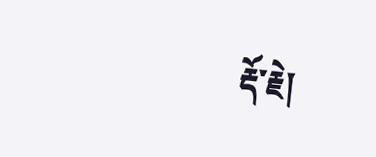རྡོ་རྗེ།